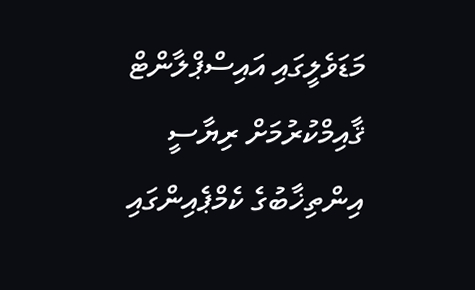މަޑަވެލީގައި އައިސްޕްލާންޓް ޤާއިމްކުރުމަށް ރިޔާސީ އިންތިޚާބުގެ ކެމްޕެއިންގައި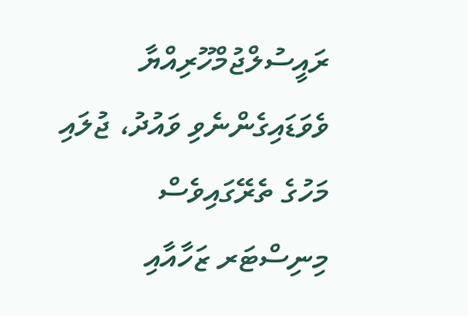ރައީސުލްޖުމްހޫރިއްޔާ ވެވަޑައިގެންނެވި ވައުދު، ޖުލައި މަހުގެ ތެރޭގައިވެސް މިނިސްޓަރ ޒަހާއާއި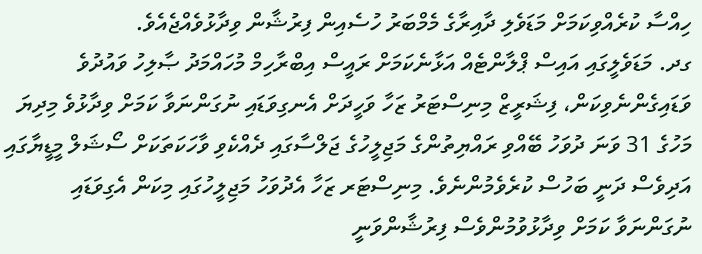ހިއްސާ ކުރެއްވިކަމަށް މަޑަވެލި ދާއިރާގެ މެމްބަރު ހުސެއިން ފިރުޝާން ވިދާޅުވެއްޖެއެވެ.
ގދ. މަޑަވެލީގައި އައިސް ޕްލާންޓެއް އަޅާނެކަމަށް ރައީސް އިބްރާހިމް މުހައްމަދު ޞާލިހު ވައުދުވެ ވަޑައިގެންނެވިކަން، ފިޝަރީޒް މިނިސްޓަރު ޒަހާ ވަހީދަށް އެނގިވަޑައި ނުގަންނަވާ ކަމަށް ވިދާޅުވެ މިދިޔަ މަހުގެ 31 ވަނަ ދުވަހު ބޭއްވި ރައްޔިތުންގެ މަޖިލީހުގެ ޖަލްސާގައި ދެއްކެވި ވާހަކަތަކަށް ސޯޝަލް މީޑީޔާގައި އަދިވެސް ދަނީ ބަހުސް ކުރެވެމުންނެވެ. މިނިސްޓަރ ޒަހާ އެދުވަހު މަޖިލީހުގައި މިކަން އެގިވަޑައި ނުގަންނަވާ ކަމަށް ވިދާޅުވުމުންވެސް ފިރުޝާންވަނީ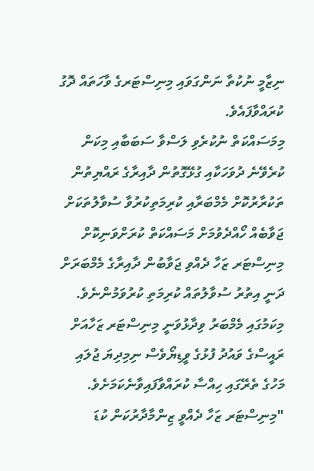ނިޒާމީ ނުކުތާ ނަންގަވައި މިނިސްޓަރގެ ވާހަތައް ދޮގު ކުރައްވާފައެވެ.
މިމަސައްކަތް ނުކުރެވި ލަސްވާ ސަބަބާއި މިކަން ކުރެވޭނެ ދުވަހަކާއި ގުޅޭގޮތުން ދާއިރާގެ ރައްޔިތުން ތަކުރާރުކޮށް މެމްބަރާއި ކުރިމަތިކުރުވާ ސުވާލުތަކަށް ޖަވާބެއް ހޯއްދެވުމަށް މަސައްކަތް ކުރަށްވަނިކޮށް މިނިސްޓަރ ޒަހާ ދެއްވި ޖަވާބުން ދާއިރާގެ މެމްބަރަށް ދަނީ އިތުރު ސުވާލުތައް ކުރިމަތި ކުރުވަމުންނެވެ. މިކަމުގައި މެމްބަރު ވިދާޅުވަނީ މިނިސްޓަރ ޒަހާއަށް ރައީސްގެ ވައުދު ފުޅުގެ ވީޑިޔޯވެސް ނިމިދިޔަ ޖުލައި މަހުގެ ތެރޭގައި ހިއްސާ ކުރައްވާފައިވާނެކަމަށެވެ.
"މިނިސްޓަރ ޒަހާ ދެއްވީ ޒިންމާދާރުކަން ކުޑަ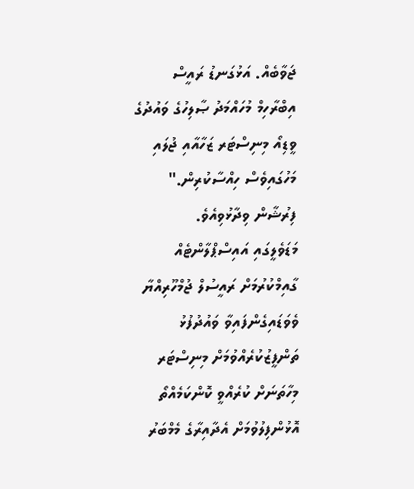ޖަވާބެއް. އަޅުގަނޑު ރައީސް އިބްރާހިމް މުހައްމަދު ޞާލިހުގެ ވައުދުގެ ވީޑިއޯ މިނިސްޓަރ ޒަހާއާއި ޖުލައި މަހުގައިވެސް ހިއްސާކުރިން." ފިރުޝާން ވިދާޅުވިއެވެ.
މަޑަވެލީގައި އައިސްޕްލާންޓެއް ގާއިމްކުރުމަށް ރައީސުލް ޖުމްހޫރިއްޔާ ވެވަޑައިގެންފައިވާ ވައުދުފުޅު ތަންފީޒުކުރެއްވުމަށް މިނިސްޓަރ މިހާތަނަށް ކުރެއްވީ ކޮންކަމެއްތޯ އޮޅުންފިލުވުމަށް އެދާއިރާގެ މެމްބަރު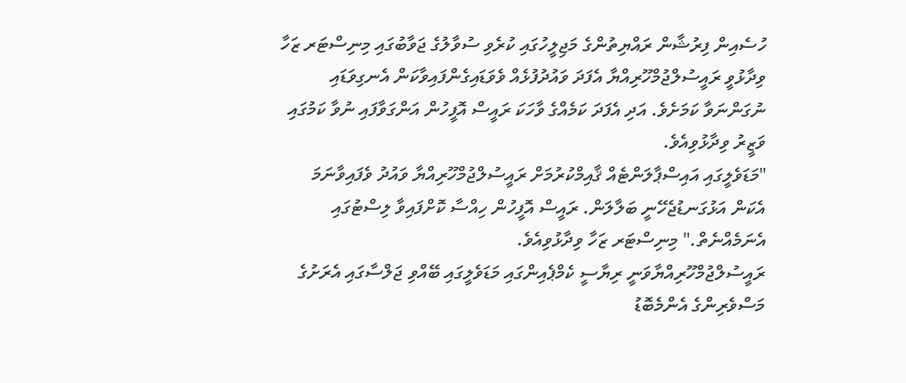ހުސެއިން ފިރުޝާން ރައްޔިތުންގެ މަޖިލީހުގައި ކުރެވި ސުވާލުގެ ޖަވާބުގައި މިނިސްޓަރ ޒަހާ ވިދާޅުވީ ރައީސުލްޖުމްހޫރިއްޔާ އެފަދަ ވައުދުފުޅެއް ވެވަޑައިގެންފައިވާކަން އެނގިވަޑައި ނުގަންނަވާ ކަމަށެވެ. އަދި އެފަދަ ކަމެއްގެ ވާހަކަ ރައީސް އޮފީހުން އަންގަވާފައި ނުވާ ކަމުގައި ވަޒީރު ވިދާޅުވިއެވެ.
"މަޑަވެލީގައި އައިސްޕާލަންޓެއް ޤާއިމްކުރުމަށް ރައީސުލްޖުމްހޫރިއްޔާ ވައުދު ވެފައިވާނަމަ އެކަން އަޅުގަނޑުޖެހޭނީ ބަލާލަން. ރައީސް އޮފީހުން ހިއްސާ ކޮށްފައިވާ ލިސްޓުގައި އެނަމެއްނެތް." މިނިސްޓަރ ޒަހާ ވިދާޅުވިއެވެ.
ރައީސުލްޖުމްހޫރިއްޔާވަނީ ރިޔާސީ ކެމްޕެއިންގައި މަޑަވެލީގައި ބޭއްވި ޖަލްސާގައި އެރަށުގެ މަސްވެރިންގެ އެންމެބޮޑު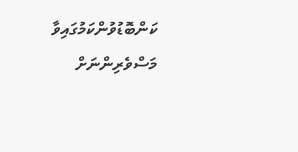ކަންބޮޑުވުންކަމުގައިވާ މަސްވެރިންނަށް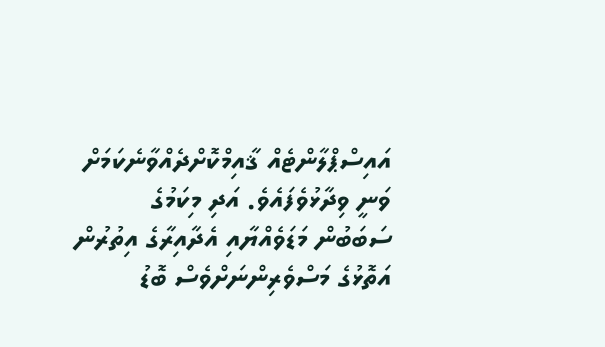އައިސްޕްލާންޓެއް ޤާއިމްކޮށްދެއްވާނެކަމަށް ވަނީ ވިދާޅުވެފައެވެ. އަދި މިކަމުގެ ސަބަބުން މަޑަވެއްޔާއި އެދާއިރާގެ އިތުރުން އަތޮޅުގެ މަސްވެރިންނަށްވެސް ބޮޑު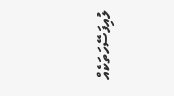ލުއިފަސޭހަތަކެއް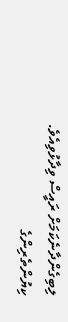ލިބިގެންދާނެކަމަށް ރައީސް ވިދާޅުވިއެވެ.
ކިޔުންތެރިންގެ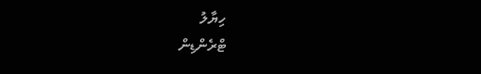ހިޔާލު
ޓްރެންޑިން